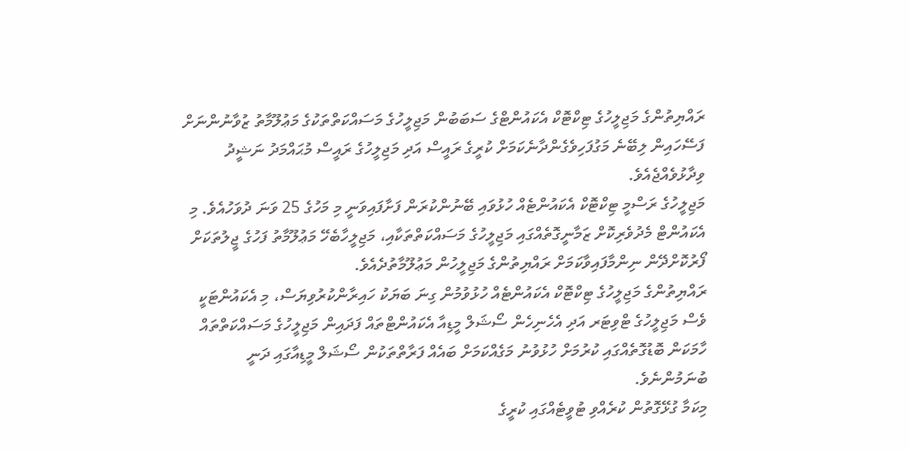ރައްޔިތުންގެ މަޖިލީހުގެ ޓިކްޓޮކް އެކައުންޓްގެ ސަބަބުން މަޖިލީހުގެ މަސައްކަތްތަކުގެ މަޢުލޫމާތު ޒުވާނުންނަށް ފަސޭހައިން ލިބޭނެ މަގުފަހިވެގެންދާނެކަމަށް ކުރީގެ ރައީސް އަދި މަޖިލީހުގެ ރައީސް މުޙައްމަދު ނަޝީދު ވިދާޅުވެއްޖެއެވެ.
މަޖިލީހުގެ ރަސްމީ ޓިކްޓޮކް އެކައުންޓެއް ހުޅުވައި ބޭނުންކުރަން ފަށާފައިވަނީ މި މަހުގެ 25 ވަނަ ދުވަހުއެވެ. މި އެކައުންޓް މެދުވެރިކޮށް ޒަމާނީގޮތެއްގައި މަޖިލީހުގެ މަސައްކަތްތަކާއި، މަޖިލީހާބެހޭ މަޢުލޫމާތު ފަހުގެ ޖީލުތަކަށް ފޯރުކޮށްދޭން ނިންމާފައިވާކަމަށް ރައްޔިތުންގެ މަޖިލީހުން މަޢުލޫމާތުދެއެވެ.
ރައްޔިތުންގެ މަޖިލީހުގެ ޓިކްޓޮކް އެކައުންޓެއް ހުޅުވުމުން ގިނަ ބަޔަކު ހައިރާންކުރުވިޔަސް، މި އެކައުންޓަކީ ވެސް މަޖިލީހުގެ ޓްވިޓަރ އަދި އެހެނިހެން ސޯޝަލް މީޑިއާ އެކައުންޓްތައް ފަދައިން މަޖިލީހުގެ މަސައްކަތްތައް ހާމަކަން ބޮޑުގޮތެއްގައި ކުރުމަށް ހުޅުވުނު މަގެއްކަމަށް ބައެއް ފަރާތްތަކުން ސޯޝަލް މީޑިއާގައި ދަނީ ބުނަމުންނެވެ.
މިކަމާ ގުޅޭގޮތުން ކުރެއްވި ޓުވީޓެއްގައި ކުރީގެ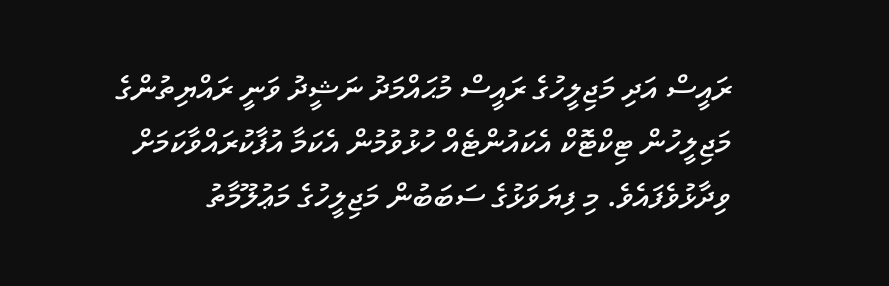ރައީސް އަދި މަޖިލީހުގެ ރައީސް މުޙައްމަދު ނަޝީދު ވަނީ ރައްޔިތުންގެ މަޖިލީހުން ޓިކްޓޮކް އެކައުންޓެއް ހުޅުވުމުން އެކަމާ އުފާކުރައްވާކަމަށް ވިދާޅުވެފައެވެ. މި ފިޔަވަޅުގެ ސަބަބުން މަޖިލީހުގެ މަޢުލޫމާތު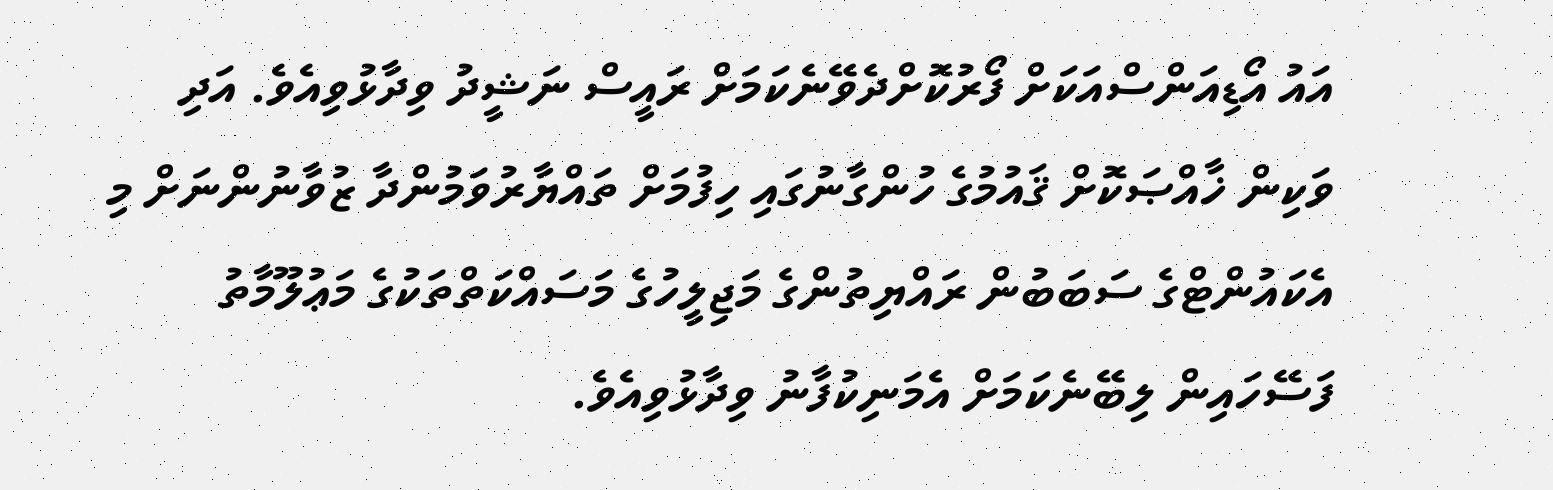އައު އޯޑިއަންސްއަކަށް ފޯރުކޮށްދެވޭނެކަމަށް ރައީސް ނަޝީދު ވިދާޅުވިއެވެ. އަދި ވަކިން ޚާއްޞަކޮށް ޤައުމުގެ ހުންގާނުގައި ހިފުމަށް ތައްޔާރުވަމުންދާ ޒުވާނުންނަށް މި އެކައުންޓްގެ ސަބަބުން ރައްޔިތުންގެ މަޖިލީހުގެ މަސައްކަތްތަކުގެ މަޢުލޫމާތު ފަސޭހައިން ލިބޭނެކަމަށް އެމަނިކުފާނު ވިދާޅުވިއެވެ.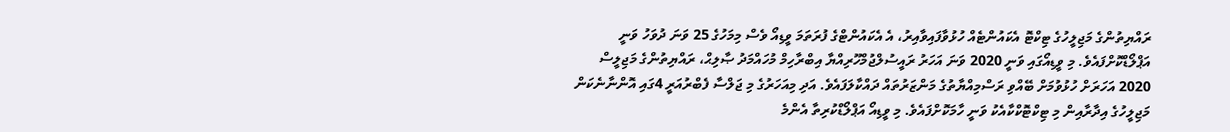ރައްޔިތުންގެ މަޖިލީހުގެ ޓިކްޓޮ އެކައުންޓެއް ހުޅުވާފައިވާއިރު، އެ އެކައުންޓްގެ ފުރަތަމަ ވީޑިއޯ ވެސް މިމަހުގެ 25 ވަނަ ދުވަހު ވަނީ އަޕްލޯޑްކޮށްފައެވެ. މި ވީޑިއޯގައި ވަނީ 2020 ވަނަ އަހަރު ރައީސުލްޖުމްހޫރިއްޔާ އިބްރާހިމް މުހައްމަދު ޞާލިޙް، ރައްޔިތުންގެ މަޖިލީސް 2020 އަހަރަށް ހުޅުވުމަށް ބޭއްވި ރަސްމިއްޔާތުގެ މަންޒަރުތައް ދައްކާލަފައެވެ. އަދި މިއަހަރުގެ މި ޖަލްސާ ފެބްރުއަރީ 4ގައި އޮންނާނެކަން މަޖިލީހުގެ އިދާރާއިން މި ޓިކްޓޮކްކާއެކު ވަނީ ހާމަކޮށްފައެވެ. މި ވީޑިއޯ އަޕްލޯޑްކުރިތާ އެންމެ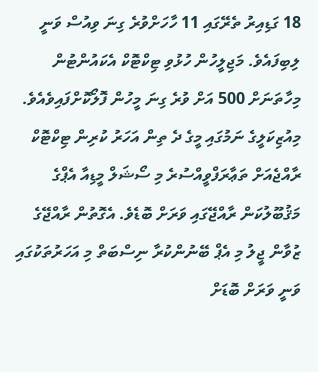18 ގަޑިއިރު ތެރޭގައި 11 ހާހަށްވުރެ ގިނަ ވިއުސް ވަނީ ލިބިފައެވެ. މަޖިލީހުން ހުޅުވި ޓިކްޓޮކް އެކައުންޓުން މިހާތަނަށް 500 އަށް ވުރެ ގިނަ މީހުން ފޮލޯކޮށްފައިވެއެވެ.
މިއުޒިކަލީގެ ނަމުގައި މީގެ ދެ ތިން އަހަރު ކުރިން ޓިކްޓޮކް ރާއްޖެއަށް ތަޢާރަފްވީއްސުރެ މި ސޯޝަލް މީޑިއާ އެޕްގެ މަޤުބޫލުކަން ރާއްޖޭގައި ވަރަށް ބޮޑެވެ. އެގޮތުން ރާއްޖޭގެ ޒުވާން ޖީލު މި އެޕް ބޭނުންކުރާ ނިސްބަތް މި އަހަރުތަކުގައި ވަނީ ވަރަށް ބޮޑަށް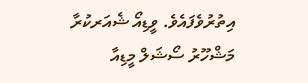އިތުރުވެފައެވެ. ވީޑިއޯ ޝެއަރކުރާ މަޝްހޫރު ސޯޝަލް މީޑިއާ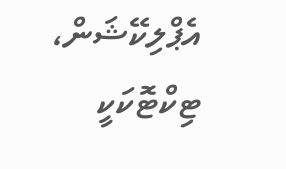އެޕްލިކޭޝަން، ޓިކްޓޮކަކީ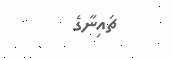ޗައިނާގެ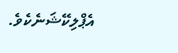އެޕްލިކޭޝަނެކެވެ.